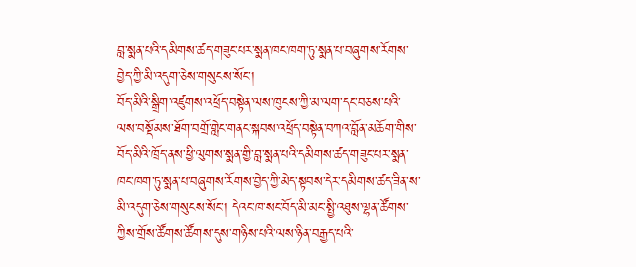བླ་སྨན་པའི་དམིགས་ཚད་གཟུང་པར་སྨན་ཁང་ཁག་ཏུ་སྨན་པ་བཞུགས་རོགས་བྱེད་ཀྱི་མི་འདུག་ཅེས་གསུངས་སོང་།
བོད་མིའི་སྒྲིག་འཛུགས་འཕྲོད་བསྟེན་ལས་ཁུངས་ཀྱི་མ་ལག་དང་བཅས་པའི་ལས་བསྡོམས་ཐོག་བགྲོ་གླེང་གནང་སྐབས་འཕྲོད་བསྟེན་བཀའ་བློན་མཆོག་གིས་བོད་མིའི་ཁྲོད་ནས་ཕྱི་ལུགས་སྨན་གྱི་བླ་སྨན་པའི་དམིགས་ཚད་གཟུང་པར་སྨན་ཁང་ཁག་ཏུ་སྨན་པ་བཞུགས་རོགས་བྱེད་ཀྱི་མེད་སྟབས་དེར་དམིགས་ཚད་ཟིན་ས་མི་འདུག་ཅེས་གསུངས་སོང་། དེའང་ཁ་སང་བོད་མི་མང་སྤྱི་འཐུས་ལྷན་ཚོགས་ཀྱིས་གྲོས་ཚོགས་ཚོགས་དུས་གཉིས་པའི་ལས་ཉིན་བརྒྱད་པའི་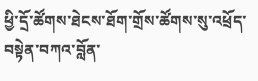ཕྱི་དྲོ་ཚོགས་ཐེངས་ཐོག་གྲོས་ཚོགས་སུ་འཕྲོད་བསྟེན་བཀའ་བློན་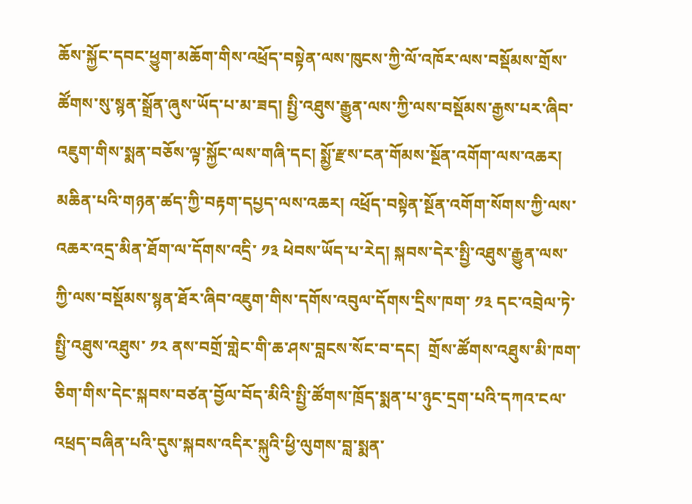ཆོས་སྐྱོང་དབང་ཕྱུག་མཆོག་གིས་འཕྲོད་བསྟེན་ལས་ཁུངས་ཀྱི་ལོ་འཁོར་ལས་བསྡོམས་གྲོས་ཚོགས་སུ་སྙན་སྒྲོན་ཞུས་ཡོད་པ་མ་ཟད། སྤྱི་འཐུས་རྒྱུན་ལས་ཀྱི་ལས་བསྡོམས་རྒྱས་པར་ཞིབ་འཇུག་གིས་སྨན་བཅོས་ལྟ་སྐྱོང་ལས་གཞི་དང། སྨྱོ་རྫས་ངན་གོམས་སྔོན་འགོག་ལས་འཆར། མཆིན་པའི་གཉན་ཚད་ཀྱི་བརྟག་དཔྱད་ལས་འཆར། འཕྲོད་བསྟེན་སྔོན་འགོག་སོགས་ཀྱི་ལས་འཆར་འདྲ་མིན་ཐོག་ལ་དོགས་འདྲི་ ༡༣ ཕེབས་ཡོད་པ་རེད། སྐབས་དེར་སྤྱི་འཐུས་རྒྱུན་ལས་ཀྱི་ལས་བསྡོམས་སྙན་ཐོར་ཞིབ་འཇུག་གིས་དགོས་འབུལ་དོགས་དྲིས་ཁག་ ༡༣ དང་འབྲེལ་ཏེ་སྤྱི་འཐུས་འཐུས་ ༡༢ ནས་བགྲོ་གླེང་གི་ཆ་ཤས་བླངས་སོང་བ་དང།  གྲོས་ཚོགས་འཐུས་མི་ཁག་ཅིག་གིས་དེང་སྐབས་བཙན་བྱོལ་བོད་མིའི་སྤྱི་ཚོགས་ཁྲོད་སྨན་པ་ཉུང་དྲག་པའི་དཀའ་ངལ་འཕྲད་བཞིན་པའི་དུས་སྐབས་འདིར་སྐུའི་ཕྱི་ལུགས་བླ་སྨན་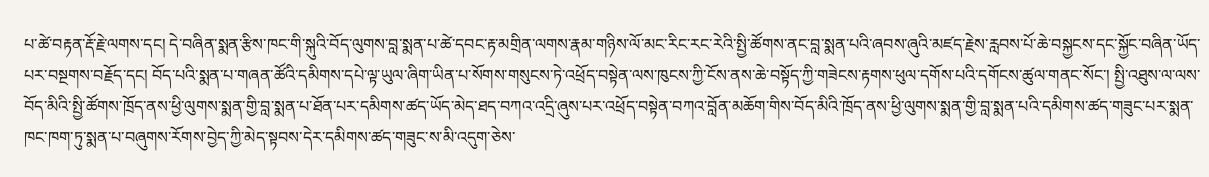པ་ཚེ་བརྟན་རྡོ་རྗེ་ལགས་དང། དེ་བཞིན་སྨན་རྩིས་ཁང་གི་སྐུའི་བོད་ལུགས་བླ་སྨན་པ་ཚེ་དབང་རྟ་མགྲིན་ལགས་རྣམ་གཉིས་ལོ་མང་རིང་རང་རེའི་སྤྱི་ཚོགས་ནང་བླ་སྨན་པའི་ཞབས་ཞུའི་མཛད་རྗེས་རླབས་པོ་ཆེ་བསྐྱངས་དང་སྐྱོང་བཞིན་ཡོད་པར་བསྔགས་བརྗོད་དང། བོད་པའི་སྨན་པ་གཞན་ཚོའི་དམིགས་དཔེ་ལྟ་ཡུལ་ཞིག་ཡིན་པ་སོགས་གསུངས་ཏེ་འཕྲོད་བསྟེན་ལས་ཁུངས་ཀྱི་ངོས་ནས་ཆེ་བསྟོད་ཀྱི་གཟེངས་རྟགས་ཕུལ་དགོས་པའི་དགོངས་ཚུལ་གནང་སོང་། སྤྱི་འཐུས་ལ་ལས་བོད་མིའི་སྤྱི་ཚོགས་ཁྲོད་ནས་ཕྱི་ལུགས་སྨན་གྱི་བླ་སྨན་པ་ཐོན་པར་དམིགས་ཚད་ཡོད་མེད་ཐད་བཀའ་འདྲི་ཞུས་པར་འཕྲོད་བསྟེན་བཀའ་བློན་མཆོག་གིས་བོད་མིའི་ཁྲོད་ནས་ཕྱི་ལུགས་སྨན་གྱི་བླ་སྨན་པའི་དམིགས་ཚད་གཟུང་པར་སྨན་ཁང་ཁག་ཏུ་སྨན་པ་བཞུགས་རོགས་བྱེད་ཀྱི་མེད་སྟབས་དེར་དམིགས་ཚད་གཟུང་ས་མི་འདུག་ཅེས་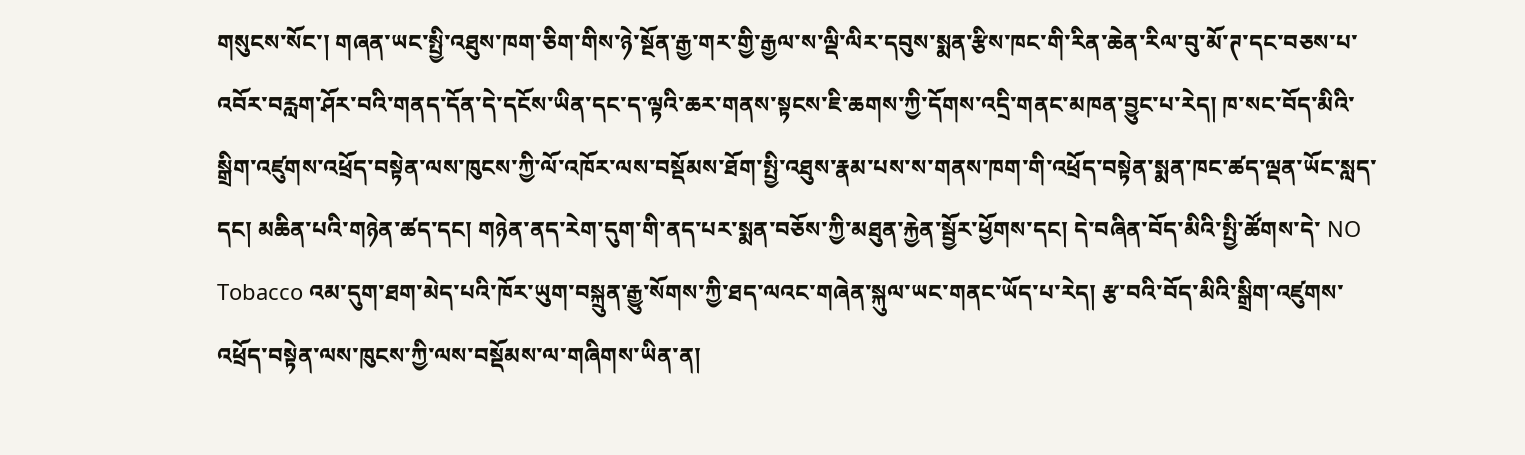གསུངས་སོང་། གཞན་ཡང་སྤྱི་འཐུས་ཁག་ཅིག་གིས་ཉེ་སྔོན་རྒྱ་གར་གྱི་རྒྱལ་ས་ལྡི་ལིར་དབུས་སྨན་རྩིས་ཁང་གི་རིན་ཆེན་རིལ་བུ་མོ་ཊ་དང་བཅས་པ་འབོར་བརླག་ཤོར་བའི་གནད་དོན་དེ་དངོས་ཡིན་དང་ད་ལྟའི་ཆར་གནས་སྟངས་ཇི་ཆགས་ཀྱི་དོགས་འདྲི་གནང་མཁན་བྱུང་པ་རེད། ཁ་སང་བོད་མིའི་སྒྲིག་འཛུགས་འཕྲོད་བསྟེན་ལས་ཁུངས་ཀྱི་ལོ་འཁོར་ལས་བསྡོམས་ཐོག་སྤྱི་འཐུས་རྣམ་པས་ས་གནས་ཁག་གི་འཕྲོད་བསྟེན་སྨན་ཁང་ཚད་ལྡན་ཡོང་སླད་དང། མཆིན་པའི་གཉེན་ཚད་དང། གཉེན་ནད་རེག་དུག་གི་ནད་པར་སྨན་བཅོས་ཀྱི་མཐུན་རྐྱེན་སྦྱོར་ཕྱོགས་དང། དེ་བཞིན་བོད་མིའི་སྤྱི་ཚོགས་དེ་ NO Tobacco འམ་དུག་ཐག་མེད་པའི་ཁོར་ཡུག་བསྐྲུན་རྒྱུ་སོགས་ཀྱི་ཐད་ལའང་གཞེན་སྐུལ་ཡང་གནང་ཡོད་པ་རེད། རྩ་བའི་བོད་མིའི་སྒྲིག་འཛུགས་འཕྲོད་བསྟེན་ལས་ཁུངས་ཀྱི་ལས་བསྡོམས་ལ་གཞིགས་ཡིན་ན།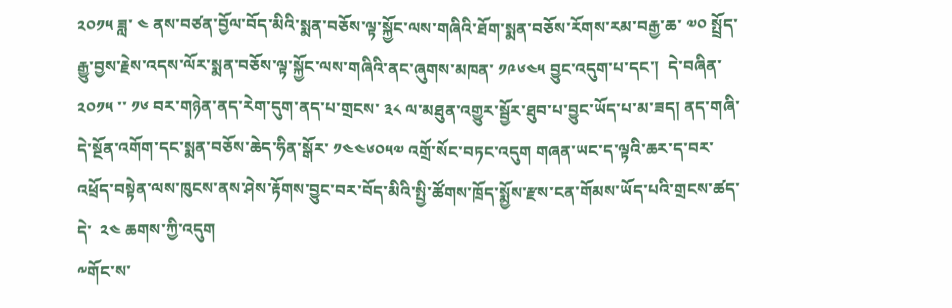༢༠༡༥ ཟླ་ ༤ ནས་བཙན་བྱོལ་བོད་མིའི་སྨན་བཅོས་ལྟ་སྐྱོང་ལས་གཞིའི་ཐོག་སྨན་བཅོས་རོགས་རམ་བརྒྱ་ཆ་ ༧༠ སྤྲོད་རྒྱུ་བྱས་རྗེས་འདས་ལོར་སྨན་བཅོས་ལྟ་སྐྱོང་ལས་གཞིའི་ནང་ཞུགས་མཁན་ ༡༩༦༤༥ བྱུང་འདུག་པ་དང་།  དེ་བཞིན་ ༢༠༡༥ ་་ ༡༦ བར་གཉེན་ནད་རེག་དུག་ནད་པ་གྲངས་ ༣༨ ལ་མཐུན་འགྱུར་སྦྱོར་ཐུབ་པ་བྱུང་ཡོད་པ་མ་ཟད། ནད་གཞི་དེ་སྔོན་འགོག་དང་སྨན་བཅོས་ཆེད་ཧིན་སྒོར་ ༡༤༤༦༠༥༧ འགྲོ་སོང་བཏང་འདུག གཞན་ཡང་ད་ལྟའི་ཆར་ད་བར་འཕྲོད་བསྟེན་ལས་ཁུངས་ནས་ཤེས་རྟོགས་བྱུང་བར་བོད་མིའི་སྤྱི་ཚོགས་ཁྲོད་སྨྱོས་རྫས་ངན་གོམས་ཡོད་པའི་གྲངས་ཚད་དེ་  ༢༤ ཆགས་ཀྱི་འདུག
༸གོང་ས་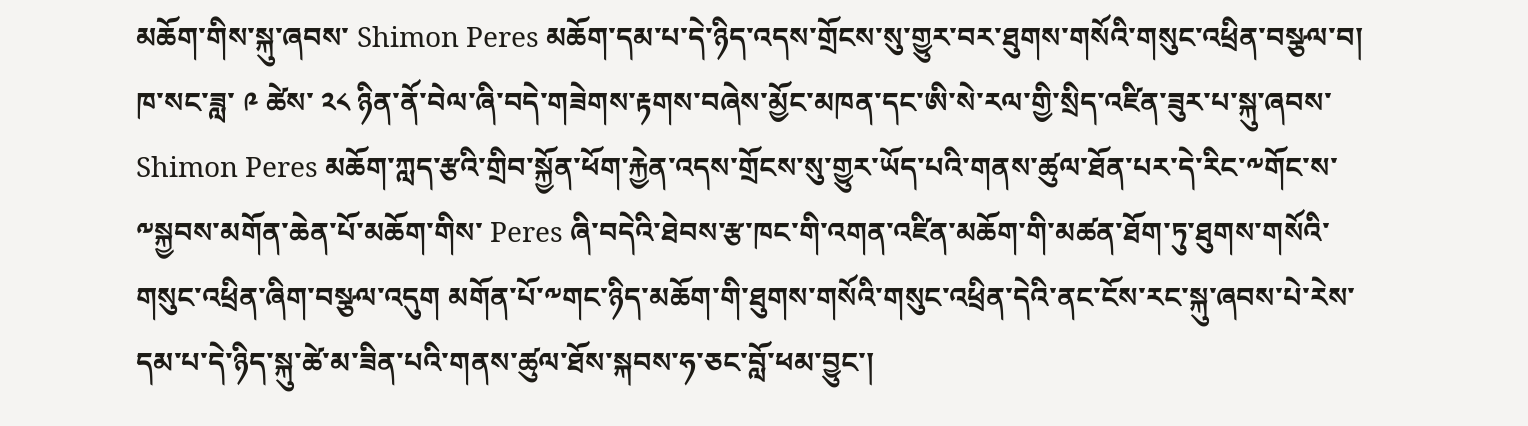མཆོག་གིས་སྐུ་ཞབས་ Shimon Peres མཆོག་དམ་པ་དེ་ཉིད་འདས་གྲོངས་སུ་གྱུར་བར་ཐུགས་གསོའི་གསུང་འཕྲིན་བསྩལ་བ།
ཁ་སང་ཟླ་ ༩ ཚེས་ ༢༨ ཉིན་ནོ་བེལ་ཞི་བདེ་གཟེགས་རྟགས་བཞེས་མྱོང་མཁན་དང་ཨི་སེ་རལ་གྱི་སྲིད་འཛིན་ཟུར་པ་སྐུ་ཞབས་ Shimon Peres མཆོག་ཀླད་རྩའི་གྲིབ་སྐྱོན་ཕོག་རྐྱེན་འདས་གྲོངས་སུ་གྱུར་ཡོད་པའི་གནས་ཚུལ་ཐོན་པར་དེ་རིང་༸གོང་ས་༸སྐྱབས་མགོན་ཆེན་པོ་མཆོག་གིས་ Peres ཞི་བདེའི་ཐེབས་རྩ་ཁང་གི་འགན་འཛིན་མཆོག་གི་མཚན་ཐོག་ཏུ་ཐུགས་གསོའི་གསུང་འཕྲིན་ཞིག་བསྩལ་འདུག མགོན་པོ་༸གང་ཉིད་མཆོག་གི་ཐུགས་གསོའི་གསུང་འཕྲིན་དེའི་ནང་ངོས་རང་སྐུ་ཞབས་པེ་རེས་དམ་པ་དེ་ཉིད་སྐུ་ཚེ་མ་ཟིན་པའི་གནས་ཚུལ་ཐོས་སྐབས་ཧ་ཅང་བློ་ཕམ་བྱུང་།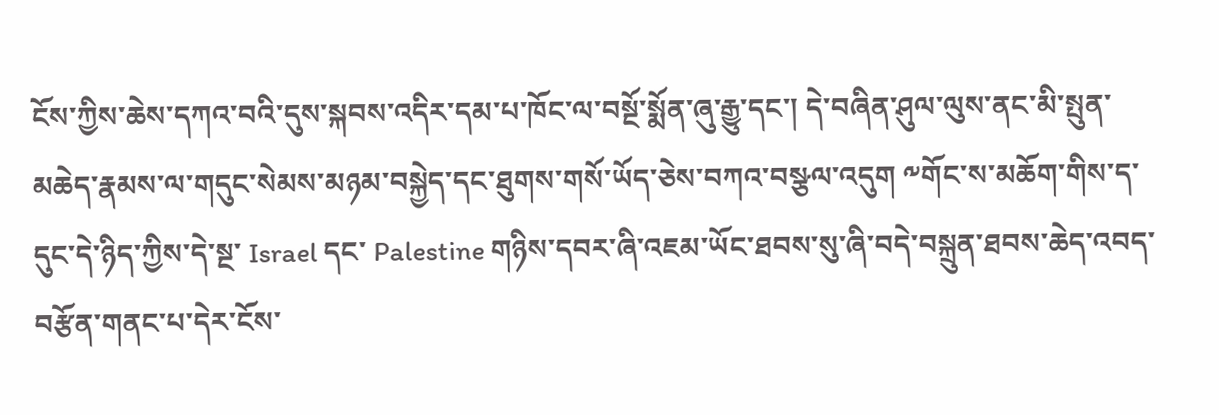ངོས་ཀྱིས་ཆེས་དཀའ་བའི་དུས་སྐབས་འདིར་དམ་པ་ཁོང་ལ་བསྔོ་སྨོན་ཞུ་རྒྱུ་དང་། དེ་བཞིན་ཤུལ་ལུས་ནང་མི་སྤུན་མཆེད་རྣམས་ལ་གདུང་སེམས་མཉམ་བསྐྱེད་དང་ཐུགས་གསོ་ཡོད་ཅེས་བཀའ་བསྩལ་འདུག ༸གོང་ས་མཆོག་གིས་ད་དུང་དེ་ཉིད་ཀྱིས་དེ་སྔ་ Israel དང་ Palestine གཉིས་དབར་ཞི་འཇམ་ཡོང་ཐབས་སུ་ཞི་བདེ་བསྐྲུན་ཐབས་ཆེད་འབད་བརྩོན་གནང་པ་དེར་ངོས་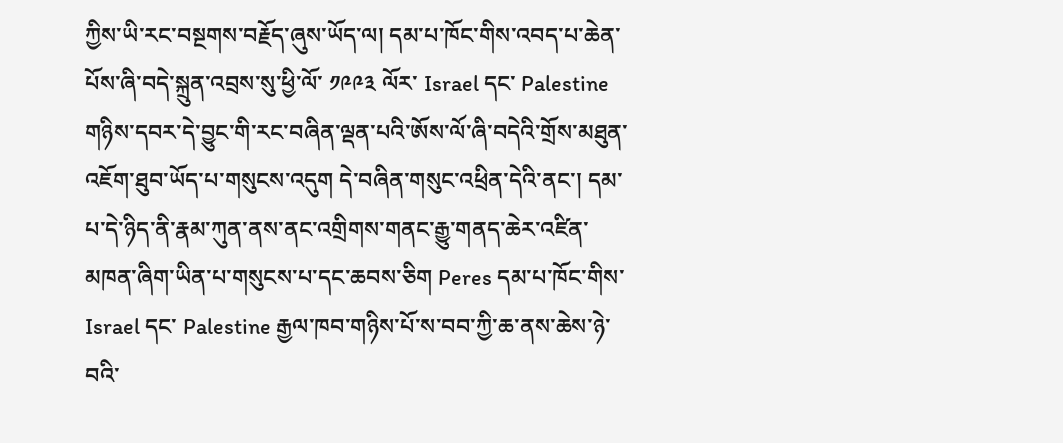ཀྱིས་ཡི་རང་བསྔགས་བརྗོད་ཞུས་ཡོད་ལ། དམ་པ་ཁོང་གིས་འབད་པ་ཆེན་པོས་ཞི་བདེ་སྐྲུན་འབྲས་སུ་ཕྱི་ལོ་ ༡༩༩༣ ལོར་ Israel དང་ Palestine གཉིས་དབར་དེ་བྱུང་གི་རང་བཞིན་ལྡན་པའི་ཨོས་ལོ་ཞི་བདེའི་གྲོས་མཐུན་འཇོག་ཐུབ་ཡོད་པ་གསུངས་འདུག དེ་བཞིན་གསུང་འཕྲིན་དེའི་ནང་། དམ་པ་དེ་ཉིད་ནི་རྣམ་ཀུན་ནས་ནང་འགྲིགས་གནང་རྒྱུ་གནད་ཆེར་འཛིན་མཁན་ཞིག་ཡིན་པ་གསུངས་པ་དང་ཆབས་ཅིག Peres དམ་པ་ཁོང་གིས་ Israel དང་ Palestine རྒྱལ་ཁབ་གཉིས་པོ་ས་བབ་ཀྱི་ཆ་ནས་ཆེས་ཉེ་བའི་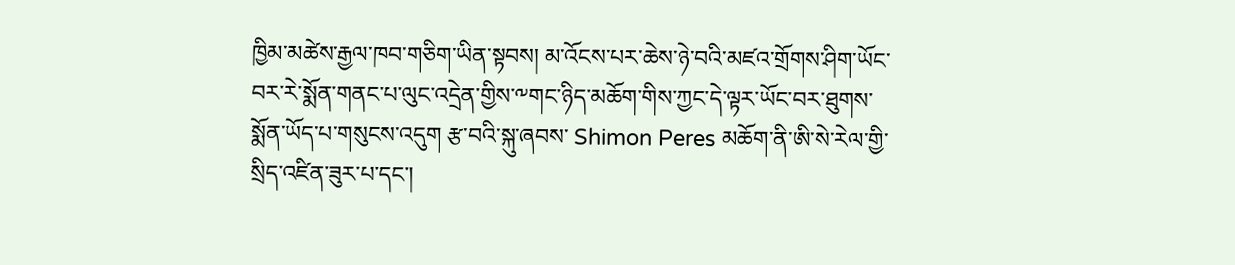ཁྱིམ་མཚེས་རྒྱལ་ཁབ་གཅིག་ཡིན་སྟབས། མ་འོངས་པར་ཆེས་ཉེ་བའི་མཛའ་གྲོགས་ཤིག་ཡོང་བར་རེ་སྨོན་གནང་པ་ལུང་འདྲེན་གྱིས་༸གང་ཉིད་མཆོག་གིས་ཀྱང་དེ་ལྟར་ཡོང་བར་ཐུགས་སྨོན་ཡོད་པ་གསུངས་འདུག རྩ་བའི་སྐུ་ཞབས་ Shimon Peres མཆོག་ནི་ཨི་སེ་རེལ་གྱི་སྲིད་འཛིན་ཟུར་པ་དང་།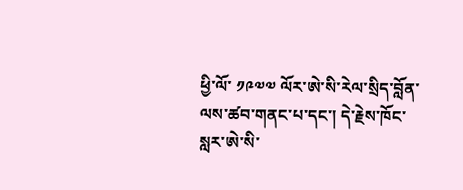ཕྱི་ལོ་ ༡༩༧༧ ལོར་ཨེ་སི་རེལ་སྲིད་བློན་ལས་ཚབ་གནང་པ་དང་། དེ་རྗེས་ཁོང་སླར་ཨེ་སི་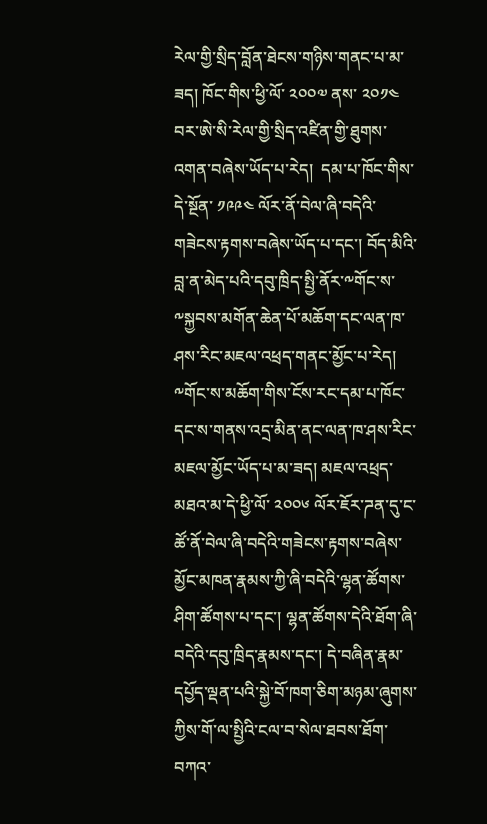རེལ་གྱི་སྲིད་བློན་ཐེངས་གཉིས་གནང་པ་མ་ཟད། ཁོང་གིས་ཕྱི་ལོ་ ༢༠༠༧ ནས་ ༢༠༡༤ བར་ཨེ་སི་རེལ་གྱི་སྲིད་འཛིན་གྱི་ཐུགས་འགན་བཞེས་ཡོད་པ་རེད།  དམ་པ་ཁོང་གིས་དེ་སྔོན་ ༡༩༩༤ ལོར་ནོ་བེལ་ཞི་བདེའི་གཟེངས་རྟགས་བཞེས་ཡོད་པ་དང་། བོད་མིའི་བླ་ན་མེད་པའི་དབུ་ཁྲིད་སྤྱི་ནོར་༸གོང་ས་༸སྐྱབས་མགོན་ཆེན་པོ་མཆོག་དང་ལན་ཁ་ཤས་རིང་མཇལ་འཕྲད་གནང་མྱོང་པ་རེད། ༸གོང་ས་མཆོག་གིས་ངོས་རང་དམ་པ་ཁོང་དང་ས་གནས་འདྲ་མིན་ནང་ལན་ཁ་ཤས་རིང་མཇལ་མྱོང་ཡོད་པ་མ་ཟད། མཇལ་འཕྲད་མཐའ་མ་དེ་ཕྱི་ལོ་ ༢༠༠༦ ལོར་ཇོར་ཌན་དུ་ང་ཚོ་ནོ་བེལ་ཞི་བདེའི་གཟེངས་རྟགས་བཞེས་མྱོང་མཁན་རྣམས་ཀྱི་ཞི་བདེའི་ལྷན་ཚོགས་ཤིག་ཚོགས་པ་དང་། ལྷན་ཚོགས་དེའི་ཐོག་ཞི་བདེའི་དབུ་ཁྲིད་རྣམས་དང་། དེ་བཞིན་རྣམ་དཔྱོད་ལྡན་པའི་སྐྱེ་བོ་ཁག་ཅིག་མཉམ་ཞུགས་ཀྱིས་གོ་ལ་སྤྱིའི་ངལ་བ་སེལ་ཐབས་ཐོག་བཀའ་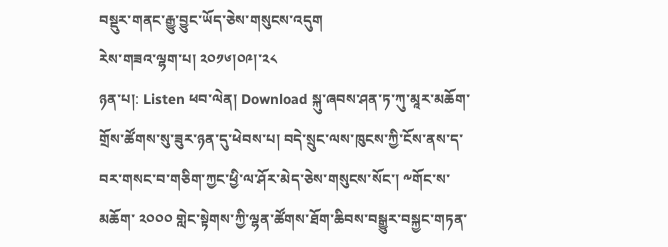བསྡུར་གནང་རྒྱུ་བྱུང་ཡོད་ཅེས་གསུངས་འདུག
རེས་གཟའ་ལྷག་པ། ༢༠༡༦།༠༩།་༢༨
ཉན་པ།: Listen ཕབ་ལེན། Download སྐུ་ཞབས་ཤན་ཏ་ཀུ་མཱར་མཆོག་གྲོས་ཚོགས་སུ་ཟུར་ཉན་དུ་ཕེབས་པ། བདེ་སྲུང་ལས་ཁུངས་ཀྱི་ངོས་ནས་ད་བར་གསང་བ་གཅིག་ཀྱང་ཕྱི་ལ་ཤོར་མེད་ཅེས་གསུངས་སོང་། ༸གོང་ས་མཆོག་ ༢༠༠༠ གླེང་སྟེགས་ཀྱི་ལྷན་ཚོགས་ཐོག་ཆིབས་བསྒྱུར་བསྐྱང་གཏན་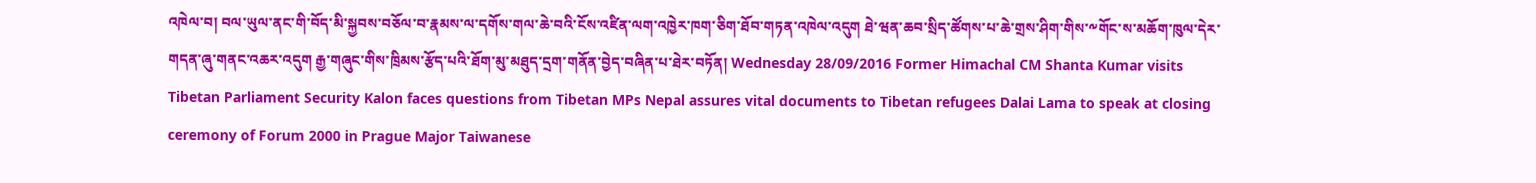འཁེལ་བ། བལ་ཡུལ་ནང་གི་བོད་མི་སྐྱབས་བཅོལ་བ་རྣམས་ལ་དགོས་གལ་ཆེ་བའི་ངོས་འཛིན་ལག་འཁྱེར་ཁག་ཅིག་ཐོབ་གཏན་འཁེལ་འདུག ཐེ་ཝན་ཆབ་སྲིད་ཚོགས་པ་ཆེ་གྲས་ཤིག་གིས་༸གོང་ས་མཆོག་ཁུལ་དེར་གདན་ཞུ་གནང་འཆར་འདུག རྒྱ་གཞུང་གིས་ཁྲིམས་རྩོད་པའི་ཐོག་མུ་མཐུད་དྲག་གནོན་བྱེད་བཞིན་པ་ཐེར་བཏོན། Wednesday 28/09/2016 Former Himachal CM Shanta Kumar visits Tibetan Parliament Security Kalon faces questions from Tibetan MPs Nepal assures vital documents to Tibetan refugees Dalai Lama to speak at closing ceremony of Forum 2000 in Prague Major Taiwanese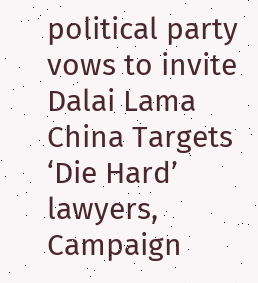political party vows to invite Dalai Lama China Targets ‘Die Hard’ lawyers, Campaign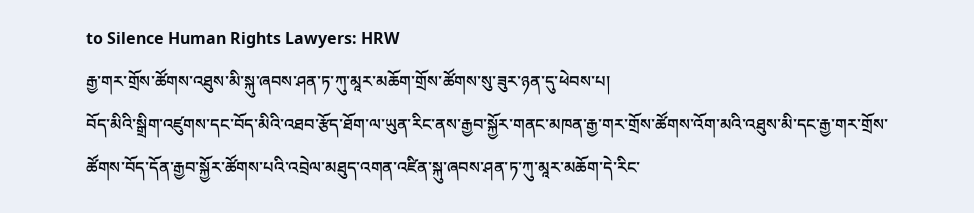to Silence Human Rights Lawyers: HRW
རྒྱ་གར་གྲོས་ཚོགས་འཐུས་མི་སྐུ་ཞབས་ཤན་ཏ་ཀུ་མཱར་མཆོག་གྲོས་ཚོགས་སུ་ཟུར་ཉན་དུ་ཕེབས་པ།
བོད་མིའི་སྒྲིག་འཛུགས་དང་བོད་མིའི་འཐབ་རྩོད་ཐོག་ལ་ཡུན་རིང་ནས་རྒྱབ་སྐྱོར་གནང་མཁན་རྒྱ་གར་གྲོས་ཚོགས་འོག་མའི་འཐུས་མི་དང་རྒྱ་གར་གྲོས་ཚོགས་བོད་དོན་རྒྱབ་སྐྱོར་ཚོགས་པའི་འབྲེལ་མཐུད་འགན་འཛིན་སྐུ་ཞབས་ཤན་ཏ་ཀུ་མཱར་མཆོག་དེ་རིང་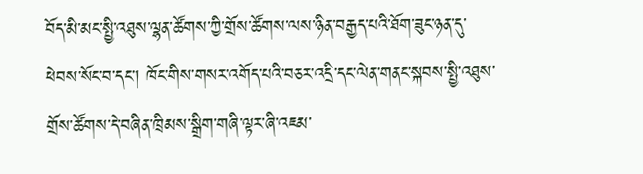བོད་མི་མང་སྤྱི་འཐུས་ལྷན་ཚོགས་ཀྱི་གྲོས་ཚོགས་ལས་ཉིན་བརྒྱད་པའི་ཐོག་ཟུང་ཉན་དུ་ཕེབས་སོང་བ་དང་། ཁོང་གིས་གསར་འགོད་པའི་བཅར་འདྲི་དང་ལེན་གནང་སྐབས་སྤྱི་འཐུས་གྲོས་ཚོགས་དེ་བཞིན་ཁྲིམས་སྒྲིག་གཞི་ལྟར་ཞི་འཇམ་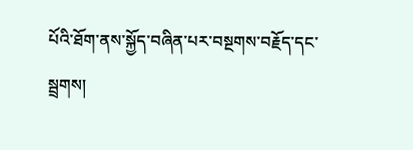པོའི་ཐོག་ནས་སྐྱོད་བཞིན་པར་བསྔགས་བརྗོད་དང་སྦྲགས།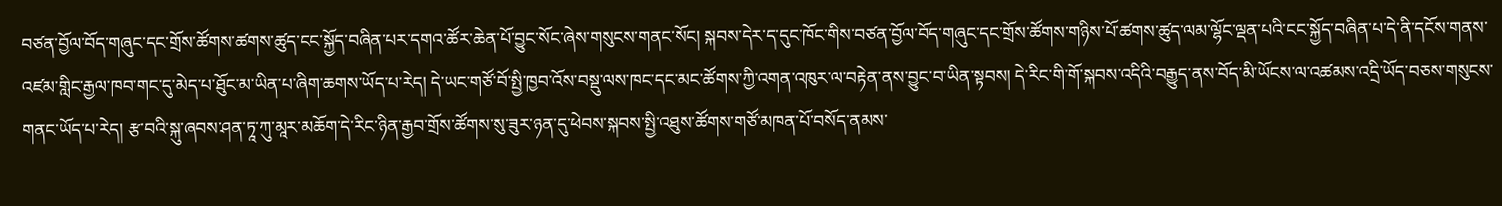བཙན་བྱོལ་བོད་གཞུང་དང་གྲོས་ཚོགས་ཚགས་ཚུད་ངང་སྐྱོད་བཞིན་པར་དགའ་ཚོར་ཆེན་པོ་བྱུང་སོང་ཞེས་གསུངས་གནང་སོང། སྐབས་དེར་ད་དུང་ཁོང་གིས་བཙན་བྱོལ་བོད་གཞུང་དང་གྲོས་ཚོགས་གཉིས་པོ་ཚགས་ཚུད་ལམ་ལྷོང་ལྡན་པའི་ངང་སྐྱོད་བཞིན་པ་དེ་ནི་དངོས་གནས་འཛམ་གླིང་རྒྱལ་ཁབ་གང་དུ་མེད་པ་ཐོུང་མ་ཡིན་པ་ཞིག་ཆགས་ཡོད་པ་རེད། དེ་ཡང་གཙོ་བོ་སྤྱི་ཁྱབ་འོས་བསྡུ་ལས་ཁང་དང་མང་ཚོགས་ཀྱི་འགན་འཁུར་ལ་བརྟེན་ནས་བྱུང་བ་ཡིན་སྟབས། དེ་རིང་གི་གོ་སྐབས་འདིའི་བརྒྱུད་ནས་བོད་མི་ཡོངས་ལ་འཚམས་འདྲི་ཡོད་བཅས་གསུངས་གནང་ཡོད་པ་རེད། རྩ་བའི་སྐུ་ཞབས་ཤན་ཏཱ་ཀུ་མཱར་མཆོག་དེ་རིང་ཉིན་རྒྱབ་གྲོས་ཚོགས་སུ་ཟུར་ཉན་དུ་ཕེབས་སྐབས་སྤྱི་འཐུས་ཚོགས་གཙོ་མཁན་པོ་བསོད་ནམས་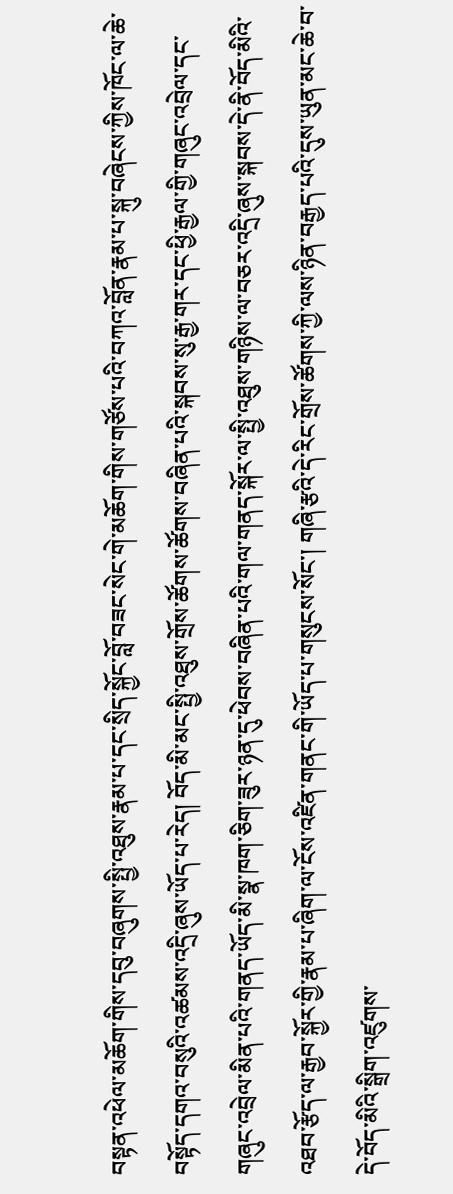བསྟན་འཕེལ་མཆོག་གིས་དབུ་བཞུགས་སྤྱི་འཐུས་རྣམ་པ་དང་སྲིད་སྐྱོང་བློ་བཟང་སེང་གེ་མཆོག་གིས་གཙོས་པའི་བཀའ་བློན་རྣམ་པ་སྐུ་བཞེངས་ཀྱིས་ཁོང་ལ་ཆེ་བསྟོད་དགའ་བསུའི་འཚམས་འདྲི་ཞུས་ཡོད་པ་རེད། བོད་མི་མང་སྤྱི་འཐུས་གྲོས་ཚོགས་ཚོགས་བཞིན་པའི་སྐབས་སུ་རྒྱ་གར་དང་ཕྱི་རྒྱལ་གྱི་གཞུང་འབྲེལ་དང་གཞུང་འབྲེལ་མིན་པའི་གནད་ཡོད་མི་སྣ་ཁག་ཅིག་ཟུར་ཉན་དུ་ཕེབས་བཞིན་པའི་གལ་གནད་སྐོར་ལ་སྤྱི་འཐུས་གཉིས་ལ་བཅར་འདྲི་ཞུས་སྐབས་དེ་ནི་བོད་མིའི་འཐབ་རྩོད་ལ་རྒྱབ་སྐྱོར་གྱི་རྣམ་པ་ཞིག་ལ་ངོས་འཛིན་གནང་གི་ཡོད་པ་གསུངས་སོང་། གཞི་རྩའི་དེ་རིང་གྲོས་ཚོགས་ཀྱི་ལས་ཉིན་བརྒྱད་པའི་དུས་ཡུན་མང་ཆེ་བ་དེ་བོད་མིའི་སྒྲིག་འཛུགས་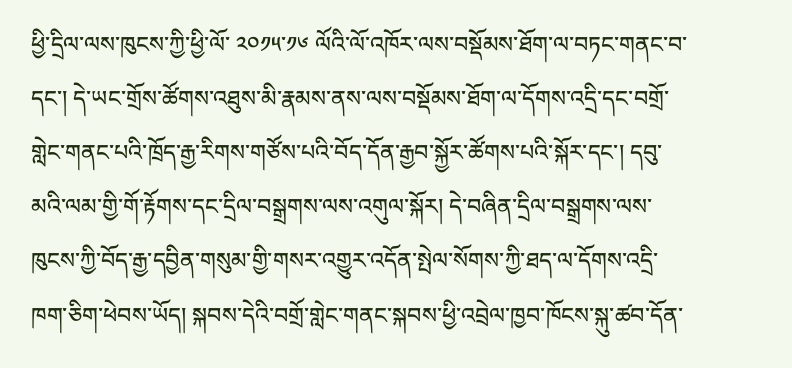ཕྱི་དྲིལ་ལས་ཁུངས་ཀྱི་ཕྱི་ལོ་ ༢༠༡༥་༡༦ ལོའི་ལོ་འཁོར་ལས་བསྡོམས་ཐོག་ལ་བཏང་གནང་བ་དང་། དེ་ཡང་གྲོས་ཚོགས་འཐུས་མི་རྣམས་ནས་ལས་བསྡོམས་ཐོག་ལ་དོགས་འདྲི་དང་བགྲོ་གླེང་གནང་པའི་ཁྲོད་རྒྱ་རིགས་གཙོས་པའི་བོད་དོན་རྒྱབ་སྐྱོར་ཚོགས་པའི་སྐོར་དང་། དབུ་མའི་ལམ་གྱི་གོ་རྟོགས་དང་དྲིལ་བསྒྲགས་ལས་འགུལ་སྐོར། དེ་བཞིན་དྲིལ་བསྒྲགས་ལས་ཁུངས་ཀྱི་བོད་རྒྱ་དབྱིན་གསུམ་གྱི་གསར་འགྱུར་འདོན་སྤེལ་སོགས་ཀྱི་ཐད་ལ་དོགས་འདྲི་ཁག་ཅིག་ཕེབས་ཡོད། སྐབས་དེའི་བགྲོ་གླེང་གནང་སྐབས་ཕྱི་འབྲེལ་ཁྱབ་ཁོངས་སྐུ་ཚབ་དོན་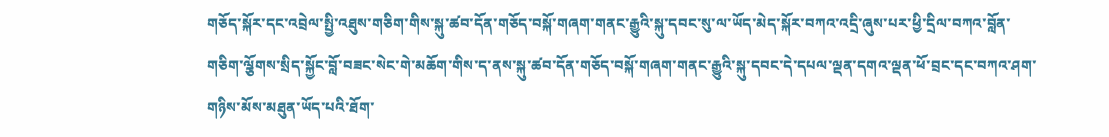གཅོད་སྐོར་དང་འབྲེལ་སྤྱི་འཐུས་གཅིག་གིས་སྐུ་ཚབ་དོན་གཅོད་བསྐོ་གཞག་གནང་རྒྱུའི་སྐུ་དབང་སུ་ལ་ཡོད་མེད་སྐོར་བཀའ་འདྲི་ཞུས་པར་ཕྱི་དྲིལ་བཀའ་བློན་གཅིག་ལྕོགས་སྲིད་སྐྱོང་བློ་བཟང་སེང་གེ་མཆོག་གིས་ད་ནས་སྐུ་ཚབ་དོན་གཅོད་བསྐོ་གཞག་གནང་རྒྱུའི་སྐུ་དབང་དེ་དཔལ་ལྡན་དགའ་ལྡན་ཕོ་བྲང་དང་བཀའ་ཤག་གཉིས་མོས་མཐུན་ཡོད་པའི་ཐོག་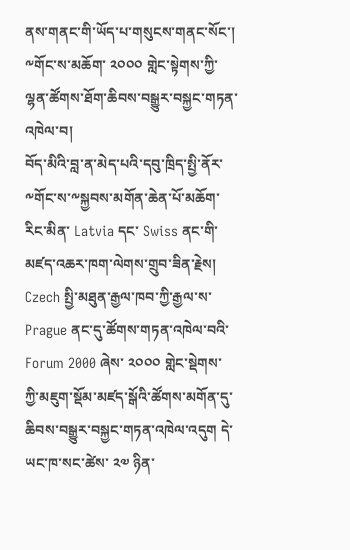ནས་གནང་གི་ཡོད་པ་གསུངས་གནང་སོང་།
༸གོང་ས་མཆོག་ ༢༠༠༠ གླེང་སྟེགས་ཀྱི་ལྷན་ཚོགས་ཐོག་ཆིབས་བསྒྱུར་བསྐྱང་གཏན་འཁེལ་བ།
བོད་མིའི་བླ་ན་མེད་པའི་དབུ་ཁྲིད་སྤྱི་ནོར་༸གོང་ས་༸སྐྱབས་མགོན་ཆེན་པོ་མཆོག་རིང་མིན་ Latvia དང་ Swiss ནང་གི་མཛད་འཆར་ཁག་ལེགས་གྲུབ་ཟིན་རྗེས། Czech སྤྱི་མཐུན་རྒྱལ་ཁབ་ཀྱི་རྒྱལ་ས་ Prague ནང་དུ་ཚོགས་གཏན་འཁེལ་བའི་ Forum 2000 ཞེས་ ༢༠༠༠ གླེང་སྡེགས་ཀྱི་མཇུག་སྡོམ་མཛད་སྒོའི་ཚོགས་མགོན་དུ་ཆིབས་བསྒྱུར་བསྐྱང་གཏན་འཁེལ་འདུག དེ་ཡང་ཁ་སང་ཚེས་ ༢༧ ཉིན་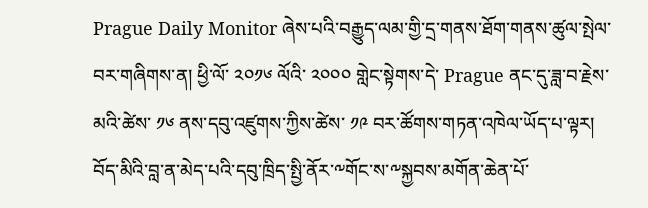Prague Daily Monitor ཞེས་པའི་བརྒྱུད་ལམ་གྱི་དྲ་གནས་ཐོག་གནས་ཚུལ་སྤེལ་བར་གཞིགས་ན། ཕྱི་ལོ་ ༢༠༡༦ ལོའི་ ༢༠༠༠ གླེང་སྟེགས་དེ་ Prague ནང་དུ་ཟླ་བ་རྗེས་མའི་ཚེས་ ༡༦ ནས་དབུ་འཛུགས་ཀྱིས་ཚེས་ ༡༩ བར་ཚོགས་གཏན་འཁེལ་ཡོད་པ་ལྟར། བོད་མིའི་བླ་ན་མེད་པའི་དབུ་ཁྲིད་སྤྱི་ནོར་༸གོང་ས་༸སྐྱབས་མགོན་ཆེན་པོ་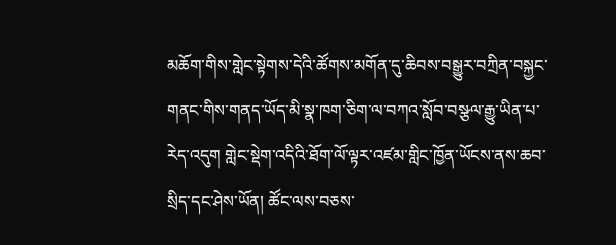མཆོག་གིས་གླེང་སྟེགས་དེའི་ཚོགས་མགོན་དུ་ཆིབས་བསྒྱུར་བཀྲིན་བསྐྱང་གནང་གིས་གནད་ཡོད་མི་སྣ་ཁག་ཅིག་ལ་བཀའ་སློབ་བསྩལ་རྒྱུ་ཡིན་པ་རེད་འདུག གླེང་སྡེག་འདིའི་ཐོག་ལོ་ལྟར་འཛམ་གླིང་ཁྱོན་ཡོངས་ནས་ཆབ་སྲིད་དང་ཤེས་ཡོན། ཚོང་ལས་བཅས་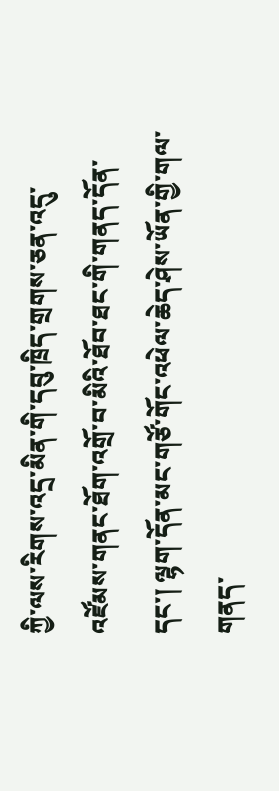ཀྱི་ལས་རིགས་འདྲ་མིན་གི་དབུ་ཁྲིད་གྲགས་ཅན་འདུ་འཛོམས་གནང་ཐོག་འགྲོ་བ་མིའི་ཐོབ་ཐང་གི་གནད་དོན་དང་། ལྷག་དོན་མང་གཙོ་གོང་འཕེལ་ཆེད་ཤེས་ཡོན་གྱི་གལ་གནད་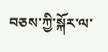བཅས་ཀྱི་སྐོར་ལ་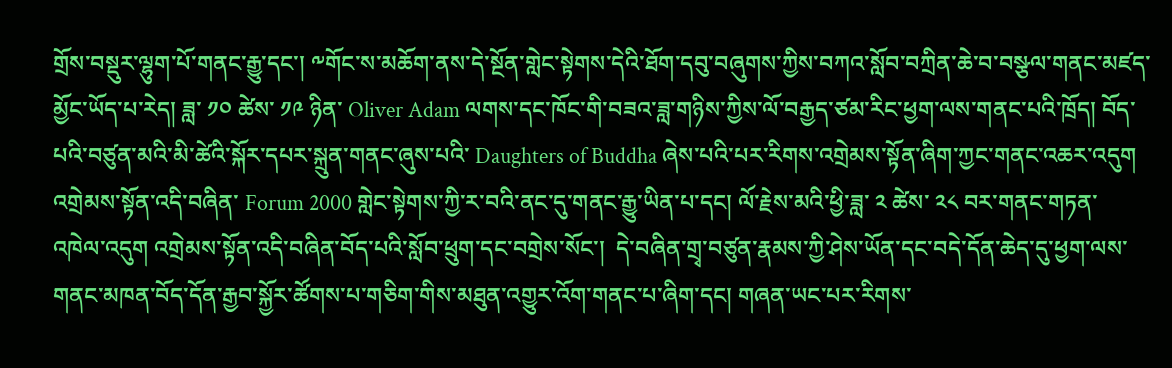གྲོས་བསྡུར་ལྷུག་པོ་གནང་རྒྱུ་དང་། ༸གོང་ས་མཆོག་ནས་དེ་སྔོན་གླེང་སྟེགས་དེའི་ཐོག་དབུ་བཞུགས་ཀྱིས་བཀའ་སློབ་བཀྲིན་ཆེ་བ་བསྩལ་གནང་མཛད་མྱོང་ཡོད་པ་རེད། ཟླ་ ༡༠ ཚེས་ ༡༩ ཉིན་ Oliver Adam ལགས་དང་ཁོང་གི་བཟའ་ཟླ་གཉིས་ཀྱིས་ལོ་བརྒྱད་ཙམ་རིང་ཕྱག་ལས་གནང་པའི་ཁྲོད། བོད་པའི་བཙུན་མའི་མི་ཚེའི་སྐོར་དཔར་སྐྲུན་གནང་ཞུས་པའི་ Daughters of Buddha ཞེས་པའི་པར་རིགས་འགྲེམས་སྟོན་ཞིག་ཀྱང་གནང་འཆར་འདུག འགྲེམས་སྟོན་འདི་བཞིན་ Forum 2000 གླེང་སྟེགས་ཀྱི་ར་བའི་ནང་དུ་གནང་རྒྱུ་ཡིན་པ་དང། ལོ་རྗེས་མའི་ཕྱི་ཟླ་ ༢ ཚེས་ ༢༨ བར་གནང་གཏན་འཁེལ་འདུག འགྲེམས་སྟོན་འདི་བཞིན་བོད་པའི་སློབ་ཕྲུག་དང་བགྲེས་སོང་།  དེ་བཞིན་གྲྭ་བཙུན་རྣམས་ཀྱི་ཤེས་ཡོན་དང་བདེ་དོན་ཆེད་དུ་ཕྱག་ལས་གནང་མཁན་བོད་དོན་རྒྱབ་སྐྱོར་ཚོགས་པ་གཅིག་གིས་མཐུན་འགྱུར་འོག་གནང་པ་ཞིག་དང། གཞན་ཡང་པར་རིགས་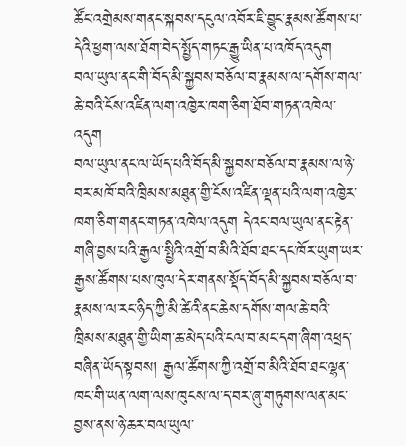ཚོང་འགྲེམས་གནང་སྐབས་དངུལ་འབོར་ཇི་བྱུང་རྣམས་ཚོགས་པ་དེའི་ཕྱག་ལས་ཐོག་བེད་སྤྱོད་གཏང་རྒྱུ་ཡིན་པ་འཁོད་འདུག
བལ་ཡུལ་ནང་གི་བོད་མི་སྐྱབས་བཅོལ་བ་རྣམས་ལ་དགོས་གལ་ཆེ་བའི་ངོས་འཛིན་ལག་འཁྱེར་ཁག་ཅིག་ཐོབ་གཏན་འཁེལ་འདུག
བལ་ཡུལ་ནང་ལ་ཡོད་པའི་བོད་མི་སྐྱབས་བཅོལ་བ་རྣམས་ལ་ཉེ་བར་མཁོ་བའི་ཁྲིམས་མཐུན་གྱི་ངོས་འཛིན་ལྡན་པའི་ལག་འཁྱེར་ཁག་ཅིག་གནང་གཏན་འཁེལ་འདུག དེའང་བལ་ཡུལ་ནང་རྟེན་གཞི་བྱས་པའི་རྒྱལ་སྤྱིའི་འགྲོ་བ་མིའི་ཐོབ་ཐང་དང་ཁོར་ཡུག་ཡར་རྒྱས་ཚོགས་པས་ཁུལ་དེར་གནས་སྡོད་བོད་མི་སྐྱབས་བཅོལ་བ་རྣམས་ལ་རང་ཉིད་ཀྱི་མི་ཚེའི་ནང་ཆེས་དགོས་གལ་ཆེ་བའི་ཁྲིམས་མཐུན་གྱི་ཡིག་ཆ་མེད་པའི་ངལ་བ་མང་དག་ཞིག་འཕྲད་བཞིན་ཡོད་སྟབས། རྒྱལ་ཚོགས་ཀྱི་འགྲོ་བ་མིའི་ཐོབ་ཐང་ལྷན་ཁང་གི་ཡན་ལག་ལས་ཁུངས་ལ་ད་བར་ཞུ་གཏུགས་ལན་མང་བྱས་ནས་ཉེ་ཆར་བལ་ཡུལ་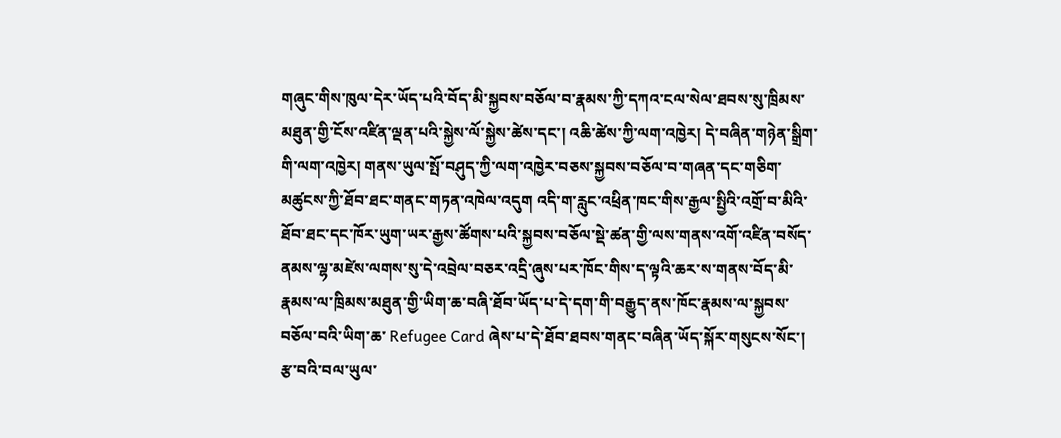གཞུང་གིས་ཁུལ་དེར་ཡོད་པའི་བོད་མི་སྐྱབས་བཅོལ་བ་རྣམས་ཀྱི་དཀའ་ངལ་སེལ་ཐབས་སུ་ཁྲིམས་མཐུན་གྱི་ངོས་འཛིན་ལྡན་པའི་སྐྱེས་ལོ་སྐྱེས་ཚེས་དང་། འཆི་ཚེས་ཀྱི་ལག་འཁྱེར། དེ་བཞིན་གཉེན་སྒྲིག་གི་ལག་འཁྱེར། གནས་ཡུལ་སྤོ་བཤུད་ཀྱི་ལག་འཁྱེར་བཅས་སྐྱབས་བཅོལ་བ་གཞན་དང་གཅིག་མཚུངས་ཀྱི་ཐོབ་ཐང་གནང་གཏན་འཁེལ་འདུག འདི་ག་རླུང་འཕྲིན་ཁང་གིས་རྒྱལ་སྤྱིའི་འགྲོ་བ་མིའི་ཐོབ་ཐང་དང་ཁོར་ཡུག་ཡར་རྒྱས་ཚོགས་པའི་སྐྱབས་བཅོལ་སྡེ་ཚན་གྱི་ལས་གནས་འགོ་འཛིན་བསོད་ནམས་ལྷ་མཛེས་ལགས་སུ་དེ་འབྲེལ་བཅར་འདྲི་ཞུས་པར་ཁོང་གིས་ད་ལྟའི་ཆར་ས་གནས་བོད་མི་རྣམས་ལ་ཁྲིམས་མཐུན་གྱི་ཡིག་ཆ་བཞི་ཐོབ་ཡོད་པ་དེ་དག་གི་བརྒྱུད་ནས་ཁོང་རྣམས་ལ་སྐྱབས་བཅོལ་བའི་ཡིག་ཆ་ Refugee Card ཞེས་པ་དེ་ཐོབ་ཐབས་གནང་བཞིན་ཡོད་སྐོར་གསུངས་སོང་། རྩ་བའི་བལ་ཡུལ་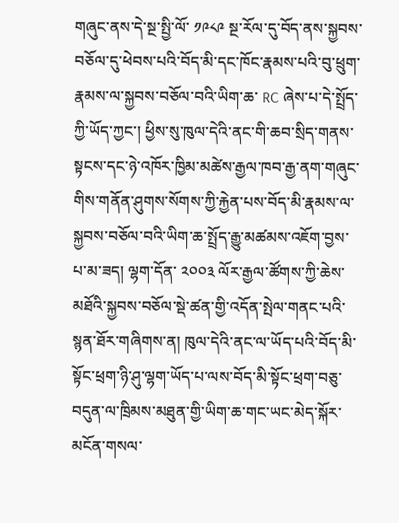གཞུང་ནས་དེ་སྔ་སྤྱི་ལོ་ ༡༩༨༩ སྔ་རོལ་དུ་བོད་ནས་སྐྱབས་བཅོལ་དུ་ཕེབས་པའི་བོད་མི་དང་ཁོང་རྣམས་པའི་བུ་ཕྲུག་རྣམས་ལ་སྐྱབས་བཅོལ་བའི་ཡིག་ཆ་ RC ཞེས་པ་དེ་སྤྲོད་ཀྱི་ཡོད་ཀྱང་། ཕྱིས་སུ་ཁུལ་དེའི་ནང་གི་ཆབ་སྲིད་གནས་སྟངས་དང་ཉེ་འཁོར་ཁྱིམ་མཚེས་རྒྱལ་ཁབ་རྒྱ་ནག་གཞུང་གིས་གནོན་ཤུགས་སོགས་ཀྱི་རྐྱེན་པས་བོད་མི་རྣམས་ལ་སྐྱབས་བཅོལ་བའི་ཡིག་ཆ་སྤྲོད་རྒྱུ་མཚམས་འཇོག་བྱས་པ་མ་ཟད། ལྷག་དོན་ ༢༠༠༣ ལོར་རྒྱལ་ཚོགས་ཀྱི་ཆེས་མཐོའི་སྐྱབས་བཅོལ་སྡེ་ཚན་གྱི་འདོན་སྤེལ་གནང་པའི་སྙན་ཐོར་གཞིགས་ན། ཁུལ་དེའི་ནང་ལ་ཡོད་པའི་བོད་མི་སྟོང་ཕྲག་ཉི་ཤུ་ལྷག་ཡོད་པ་ལས་བོད་མི་སྟོང་ཕྲག་བཅུ་བདུན་ལ་ཁྲིམས་མཐུན་གྱི་ཡིག་ཆ་གང་ཡང་མེད་སྐོར་མངོན་གསལ་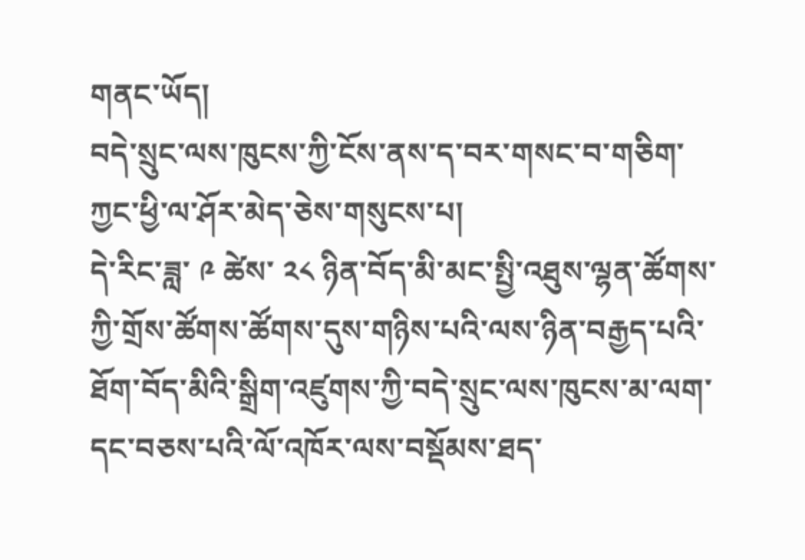གནང་ཡོད།
བདེ་སྲུང་ལས་ཁུངས་ཀྱི་ངོས་ནས་ད་བར་གསང་བ་གཅིག་ཀྱང་ཕྱི་ལ་ཤོར་མེད་ཅེས་གསུངས་པ།
དེ་རིང་ཟླ་ ༩ ཚེས་ ༢༨ ཉིན་བོད་མི་མང་སྤྱི་འཐུས་ལྷན་ཚོགས་ཀྱི་གྲོས་ཚོགས་ཚོགས་དུས་གཉིས་པའི་ལས་ཉིན་བརྒྱད་པའི་ཐོག་བོད་མིའི་སྒྲིག་འཛུགས་ཀྱི་བདེ་སྲུང་ལས་ཁུངས་མ་ལག་དང་བཅས་པའི་ལོ་འཁོར་ལས་བསྡོམས་ཐད་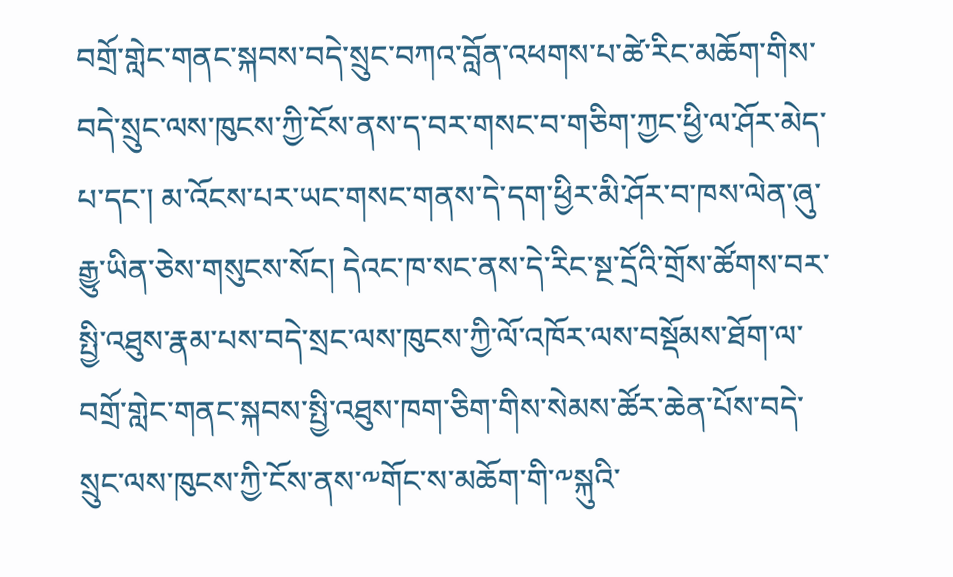བགྲོ་གླེང་གནང་སྐབས་བདེ་སྲུང་བཀའ་བློན་འཕགས་པ་ཚེ་རིང་མཆོག་གིས་བདེ་སྲུང་ལས་ཁུངས་ཀྱི་ངོས་ནས་ད་བར་གསང་བ་གཅིག་ཀྱང་ཕྱི་ལ་ཤོར་མེད་པ་དང་། མ་འོངས་པར་ཡང་གསང་གནས་དེ་དག་ཕྱིར་མི་ཤོར་བ་ཁས་ལེན་ཞུ་རྒྱུ་ཡིན་ཅེས་གསུངས་སོང། དེའང་ཁ་སང་ནས་དེ་རིང་སྔ་དྲོའི་གྲོས་ཚོགས་བར་སྤྱི་འཐུས་རྣམ་པས་བདེ་སྲང་ལས་ཁུངས་ཀྱི་ལོ་འཁོར་ལས་བསྡོམས་ཐོག་ལ་བགྲོ་གླེང་གནང་སྐབས་སྤྱི་འཐུས་ཁག་ཅིག་གིས་སེམས་ཚོར་ཆེན་པོས་བདེ་སྲུང་ལས་ཁུངས་ཀྱི་ངོས་ནས་༸གོང་ས་མཆོག་གི་༸སྐུའི་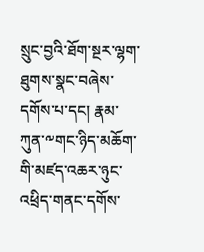སྲུང་བྱའི་ཐོག་སྔར་ལྷག་ཐུགས་སྣང་བཞེས་དགོས་པ་དང། རྣམ་ཀུན་༸གང་ཉིད་མཆོག་གི་མཛད་འཆར་ཉུང་འཕྲིད་གནང་དགོས་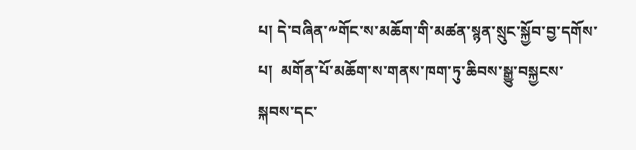པ། དེ་བཞིན་༸གོང་ས་མཆོག་གི་མཚན་སྙན་སྲུང་སྐྱོབ་བྱ་དགོས་པ།  མགོན་པོ་མཆོག་ས་གནས་ཁག་ཏུ་ཆིབས་སྒྱུ་བསྐྱངས་སྐབས་དང་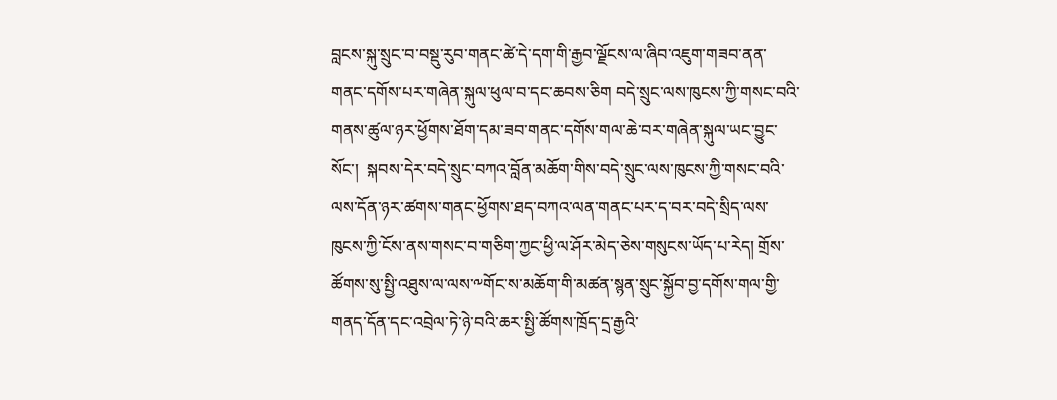བླངས་སྐུ་སྲུང་བ་བསྡུ་རུབ་གནང་ཚེ་དེ་དག་གི་རྒྱབ་ལྗོངས་ལ་ཞིབ་འཇུག་གཟབ་ནན་གནང་དགོས་པར་གཞེན་སྐུལ་ཕུལ་བ་དང་ཆབས་ཅིག བདེ་སྲུང་ལས་ཁུངས་ཀྱི་གསང་བའི་གནས་ཚུལ་ཉར་ཕྱོགས་ཐོག་དམ་ཟབ་གནང་དགོས་གལ་ཆེ་བར་གཞེན་སྐུལ་ཡང་བྱུང་སོང་།  སྐབས་དེར་བདེ་སྲུང་བཀའ་བློན་མཆོག་གིས་བདེ་སྲུང་ལས་ཁུངས་ཀྱི་གསང་བའི་ལས་དོན་ཉར་ཚགས་གནང་ཕྱོགས་ཐད་བཀའ་ལན་གནང་པར་ད་བར་བདེ་སྲིད་ལས་ཁུངས་ཀྱི་ངོས་ནས་གསང་བ་གཅིག་ཀྱང་ཕྱི་ལ་ཤོར་མེད་ཅེས་གསུངས་ཡོད་པ་རེད། གྲོས་ཚོགས་སུ་སྤྱི་འཐུས་ལ་ལས་༸གོང་ས་མཆོག་གི་མཚན་སྙན་སྲུང་སྐྱོབ་བྱ་དགོས་གལ་གྱི་གནད་དོན་དང་འབྲེལ་ཏེ་ཉེ་བའི་ཆར་སྤྱི་ཚོགས་ཁྲོད་དྲ་རྒྱའི་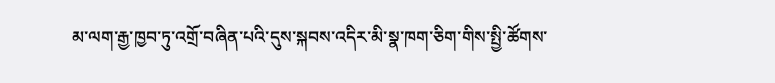མ་ལག་རྒྱ་ཁྱབ་ཏུ་འགྲོ་བཞིན་པའི་དུས་སྐབས་འདིར་མི་སྣ་ཁག་ཅིག་གིས་སྤྱི་ཚོགས་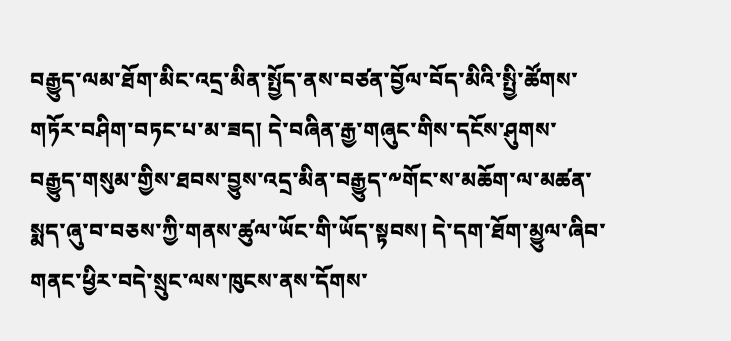བརྒྱུད་ལམ་ཐོག་མིང་འདྲ་མིན་སྤྱོད་ནས་བཙན་བྱོལ་བོད་མིའི་སྤྱི་ཚོགས་གཏོར་བཤིག་བཏང་པ་མ་ཟད། དེ་བཞིན་རྒྱ་གཞུང་གིས་དངོས་ཤུགས་བརྒྱུད་གསུམ་གྱིས་ཐབས་བྱུས་འདྲ་མིན་བརྒྱུད་༸གོང་ས་མཆོག་ལ་མཚན་སྨད་ཞུ་བ་བཅས་ཀྱི་གནས་ཚུལ་ཡོང་གི་ཡོད་སྟབས། དེ་དག་ཐོག་མྱུལ་ཞིབ་གནང་ཕྱིར་བདེ་སྲུང་ལས་ཁུངས་ནས་དོགས་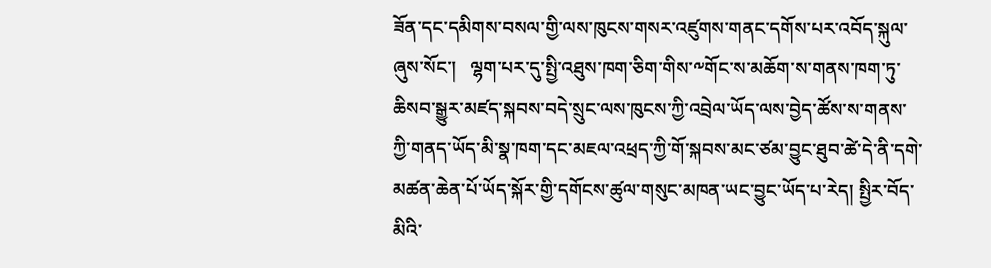ཟོན་དང་དམིགས་བསལ་གྱི་ལས་ཁུངས་གསར་འཛུགས་གནང་དགོས་པར་འབོད་སྐུལ་ཞུས་སོང་།   ལྷག་པར་དུ་སྤྱི་འཐུས་ཁག་ཅིག་གིས་༸གོང་ས་མཆོག་ས་གནས་ཁག་ཏུ་ཆིསབ་སྒྱུར་མཛད་སྐབས་བདེ་སྲུང་ལས་ཁུངས་ཀྱི་འབྲེལ་ཡོད་ལས་བྱེད་ཚོས་ས་གནས་ཀྱི་གནད་ཡོད་མི་སྣ་ཁག་དང་མཇལ་འཕྲད་ཀྱི་གོ་སྐབས་མང་ཙམ་བྱུང་ཐུབ་ཚེ་དེ་ནི་དགེ་མཚན་ཆེན་པོ་ཡོད་སྐོར་གྱི་དགོངས་ཚུལ་གསུང་མཁན་ཡང་བྱུང་ཡོད་པ་རེད། སྤྱིར་བོད་མིའི་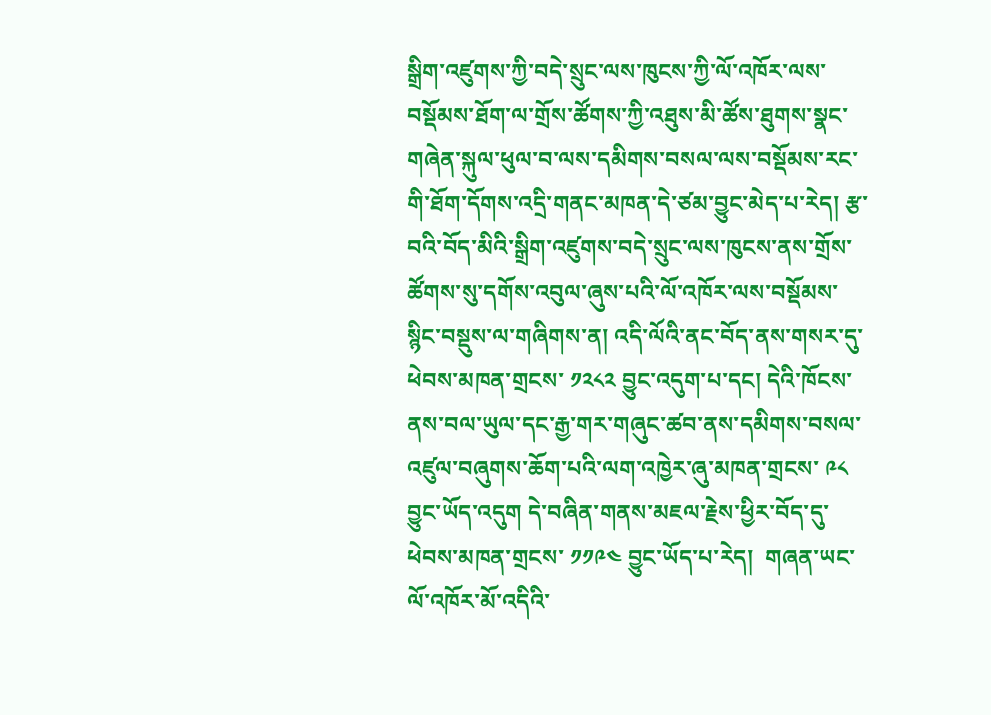སྒྲིག་འཛུགས་ཀྱི་བདེ་སྲུང་ལས་ཁུངས་ཀྱི་ལོ་འཁོར་ལས་བསྡོམས་ཐོག་ལ་གྲོས་ཚོགས་ཀྱི་འཐུས་མི་ཚོས་ཐུགས་སྣང་གཞེན་སྐུལ་ཕུལ་བ་ལས་དམིགས་བསལ་ལས་བསྡོམས་རང་གི་ཐོག་དོགས་འདྲི་གནང་མཁན་དེ་ཙམ་བྱུང་མེད་པ་རེད། རྩ་བའི་བོད་མིའི་སྒྲིག་འཛུགས་བདེ་སྲུང་ལས་ཁུངས་ནས་གྲོས་ཚོགས་སུ་དགོས་འབུལ་ཞུས་པའི་ལོ་འཁོར་ལས་བསྡོམས་སྙིང་བསྡུས་ལ་གཞིགས་ན། འདི་ལོའི་ནང་བོད་ནས་གསར་དུ་ཕེབས་མཁན་གྲངས་ ༡༢༨༢ བྱུང་འདུག་པ་དང། དེའི་ཁོངས་ནས་བལ་ཡུལ་དང་རྒྱ་གར་གཞུང་ཚབ་ནས་དམིགས་བསལ་འཛུལ་བཞུགས་ཆོག་པའི་ལག་འཁྱེར་ཞུ་མཁན་གྲངས་ ༩༨ བྱུང་ཡོད་འདུག དེ་བཞིན་གནས་མཇལ་རྗེས་ཕྱིར་བོད་དུ་ཕེབས་མཁན་གྲངས་ ༡༡༩༤ བྱུང་ཡོད་པ་རེད།  གཞན་ཡང་ལོ་འཁོར་མོ་འདིའི་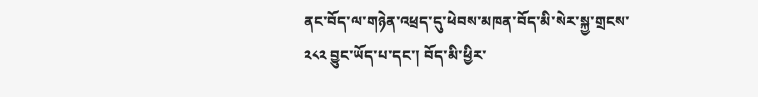ནང་བོད་ལ་གཉེན་འཕྲད་དུ་ཕེབས་མཁན་བོད་མི་སེར་སྐྱ་གྲངས་ ༢༨༢ བྱུང་ཡོད་པ་དང་། བོད་མི་ཕྱིར་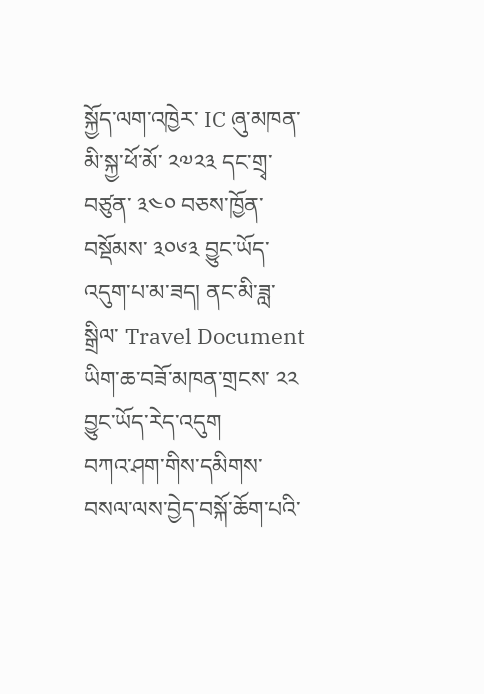སྐྱོད་ལག་འཁྱེར་ IC ཞུ་མཁན་མི་སྐྱ་ཕོ་མོ་ ༢༧༢༣ དང་གྲྭ་བཙུན་ ༣༤༠ བཅས་ཁྱོན་བསྡོམས་ ༣༠༦༣ བྱུང་ཡོད་འདུག་པ་མ་ཟད། ནང་མི་ཟླ་སྒྲིལ་ Travel Document ཡིག་ཆ་བཟོ་མཁན་གྲངས་ ༢༢ བྱུང་ཡོད་རེད་འདུག
བཀའ་ཤག་གིས་དམིགས་བསལ་ལས་བྱེད་བསྐོ་ཆོག་པའི་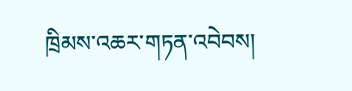ཁྲིམས་འཆར་གཏན་འབེབས།